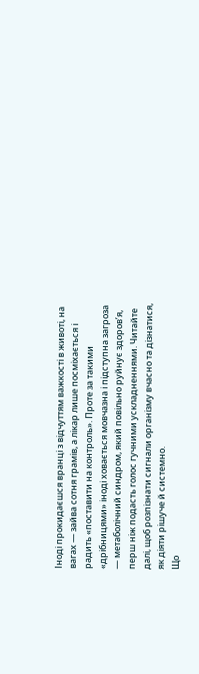Іноді прокидаєшся вранці з відчуттям важкості в животі, на вагах — зайва сотня грамів, а лікар лише посміхається і радить «поставити на контроль». Проте за такими «дрібницями» іноді ховається мовчазна і підступна загроза — метаболічний синдром, який повільно руйнує здоров’я, перш ніж подасть голос гучними ускладненнями. Читайте далі, щоб розпізнати сигнали організму вчасно та дізнатися, як діяти рішуче й системно.
Що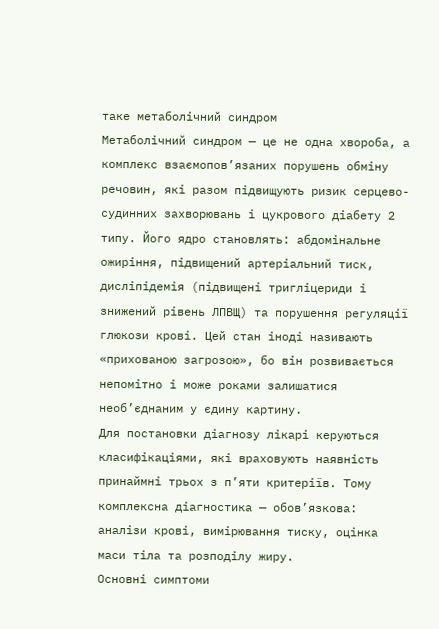таке метаболічний синдром
Метаболічний синдром — це не одна хвороба, а комплекс взаємопов’язаних порушень обміну речовин, які разом підвищують ризик серцево-судинних захворювань і цукрового діабету 2 типу. Його ядро становлять: абдомінальне ожиріння, підвищений артеріальний тиск, дисліпідемія (підвищені тригліцериди і знижений рівень ЛПВЩ) та порушення регуляції глюкози крові. Цей стан іноді називають «прихованою загрозою», бо він розвивається непомітно і може роками залишатися необ’єднаним у єдину картину.
Для постановки діагнозу лікарі керуються класифікаціями, які враховують наявність принаймні трьох з п’яти критеріїв. Тому комплексна діагностика — обов’язкова: аналізи крові, вимірювання тиску, оцінка маси тіла та розподілу жиру.
Основні симптоми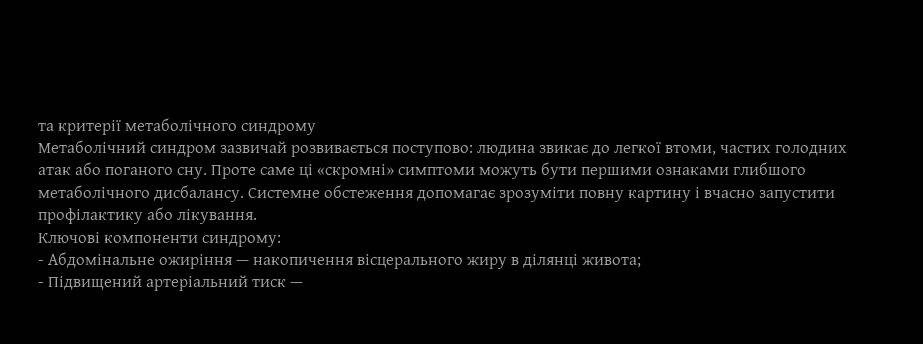та критерії метаболічного синдрому
Метаболічний синдром зазвичай розвивається поступово: людина звикає до легкої втоми, частих голодних атак або поганого сну. Проте саме ці «скромні» симптоми можуть бути першими ознаками глибшого метаболічного дисбалансу. Системне обстеження допомагає зрозуміти повну картину і вчасно запустити профілактику або лікування.
Ключові компоненти синдрому:
- Абдомінальне ожиріння — накопичення вісцерального жиру в ділянці живота;
- Підвищений артеріальний тиск —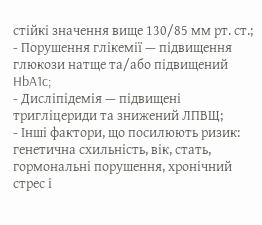стійкі значення вище 130/85 мм рт. ст.;
- Порушення глікемії — підвищення глюкози натще та/або підвищений HbA1c;
- Дисліпідемія — підвищені тригліцериди та знижений ЛПВЩ;
- Інші фактори, що посилюють ризик: генетична схильність, вік, стать, гормональні порушення, хронічний стрес і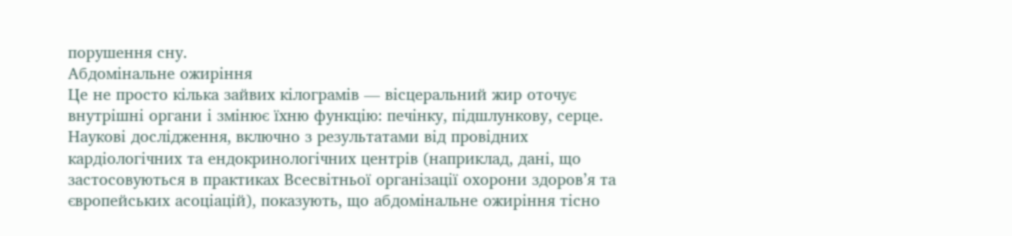порушення сну.
Абдомінальне ожиріння
Це не просто кілька зайвих кілограмів — вісцеральний жир оточує внутрішні органи і змінює їхню функцію: печінку, підшлункову, серце. Наукові дослідження, включно з результатами від провідних кардіологічних та ендокринологічних центрів (наприклад, дані, що застосовуються в практиках Всесвітньої організації охорони здоров’я та європейських асоціацій), показують, що абдомінальне ожиріння тісно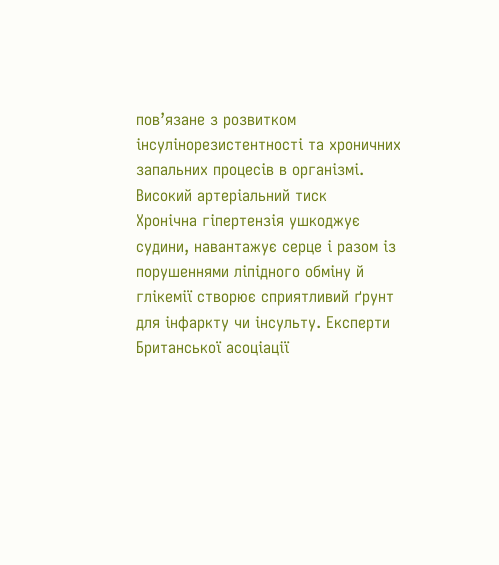пов’язане з розвитком інсулінорезистентності та хроничних запальних процесів в організмі.
Високий артеріальний тиск
Хронічна гіпертензія ушкоджує судини, навантажує серце і разом із порушеннями ліпідного обміну й глікемії створює сприятливий ґрунт для інфаркту чи інсульту. Експерти Британської асоціації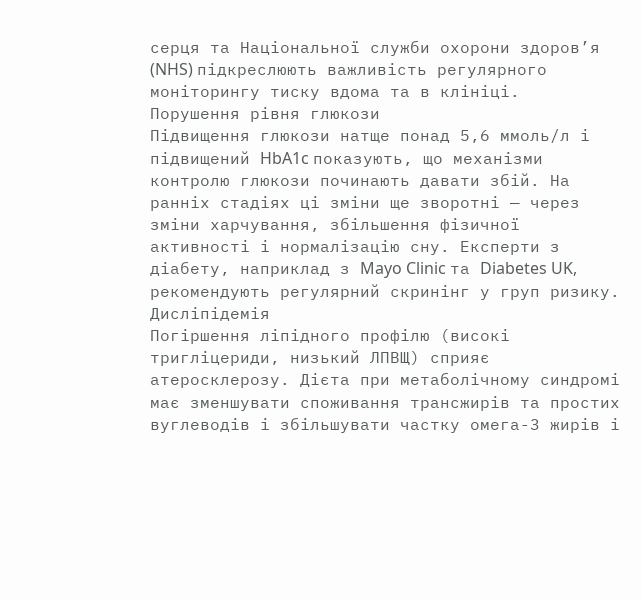серця та Національної служби охорони здоров’я (NHS) підкреслюють важливість регулярного моніторингу тиску вдома та в клініці.
Порушення рівня глюкози
Підвищення глюкози натще понад 5,6 ммоль/л і підвищений HbA1c показують, що механізми контролю глюкози починають давати збій. На ранніх стадіях ці зміни ще зворотні — через зміни харчування, збільшення фізичної активності і нормалізацію сну. Експерти з діабету, наприклад з Mayo Clinic та Diabetes UK, рекомендують регулярний скринінг у груп ризику.
Дисліпідемія
Погіршення ліпідного профілю (високі тригліцериди, низький ЛПВЩ) сприяє атеросклерозу. Дієта при метаболічному синдромі має зменшувати споживання трансжирів та простих вуглеводів і збільшувати частку омега-3 жирів і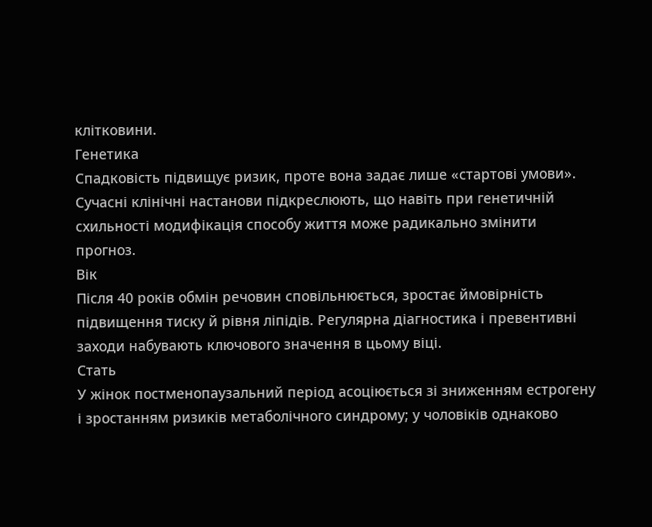клітковини.
Генетика
Спадковість підвищує ризик, проте вона задає лише «стартові умови». Сучасні клінічні настанови підкреслюють, що навіть при генетичній схильності модифікація способу життя може радикально змінити прогноз.
Вік
Після 40 років обмін речовин сповільнюється, зростає ймовірність підвищення тиску й рівня ліпідів. Регулярна діагностика і превентивні заходи набувають ключового значення в цьому віці.
Стать
У жінок постменопаузальний період асоціюється зі зниженням естрогену і зростанням ризиків метаболічного синдрому; у чоловіків однаково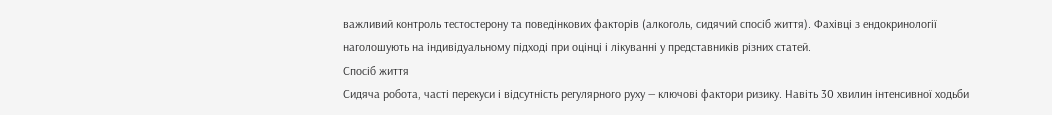важливий контроль тестостерону та поведінкових факторів (алкоголь, сидячий спосіб життя). Фахівці з ендокринології наголошують на індивідуальному підході при оцінці і лікуванні у представників різних статей.
Спосіб життя
Сидяча робота, часті перекуси і відсутність регулярного руху — ключові фактори ризику. Навіть 30 хвилин інтенсивної ходьби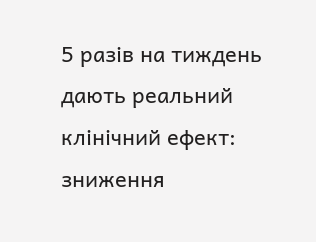5 разів на тиждень дають реальний клінічний ефект: зниження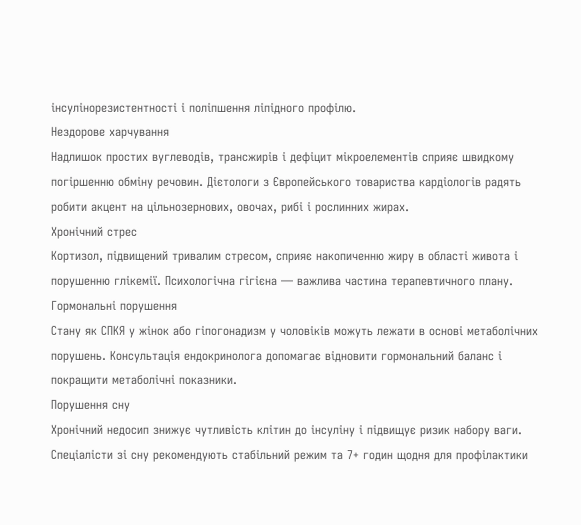інсулінорезистентності і поліпшення ліпідного профілю.
Нездорове харчування
Надлишок простих вуглеводів, трансжирів і дефіцит мікроелементів сприяє швидкому погіршенню обміну речовин. Дієтологи з Європейського товариства кардіологів радять робити акцент на цільнозернових, овочах, рибі і рослинних жирах.
Хронічний стрес
Кортизол, підвищений тривалим стресом, сприяє накопиченню жиру в області живота і порушенню глікемії. Психологічна гігієна — важлива частина терапевтичного плану.
Гормональні порушення
Стану як СПКЯ у жінок або гіпогонадизм у чоловіків можуть лежати в основі метаболічних порушень. Консультація ендокринолога допомагає відновити гормональний баланс і покращити метаболічні показники.
Порушення сну
Хронічний недосип знижує чутливість клітин до інсуліну і підвищує ризик набору ваги. Спеціалісти зі сну рекомендують стабільний режим та 7+ годин щодня для профілактики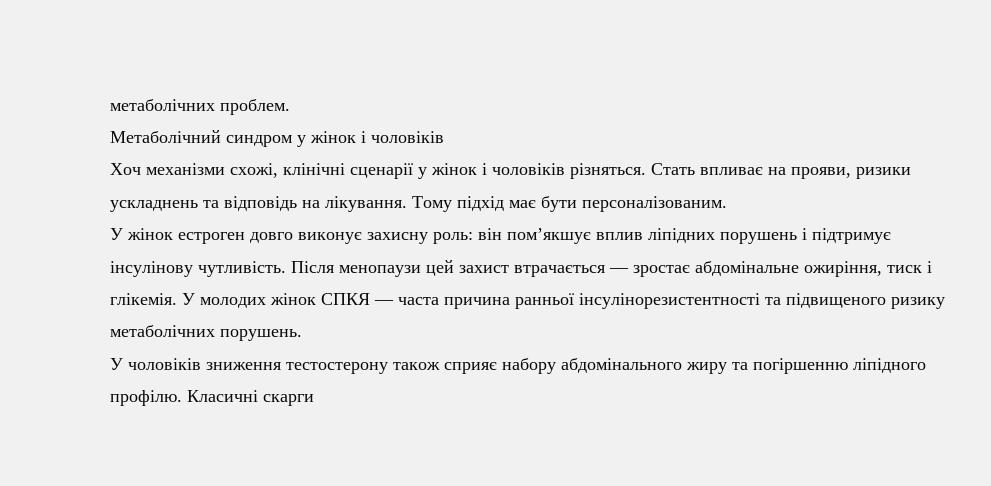метаболічних проблем.
Метаболічний синдром у жінок і чоловіків
Хоч механізми схожі, клінічні сценарії у жінок і чоловіків різняться. Стать впливає на прояви, ризики ускладнень та відповідь на лікування. Тому підхід має бути персоналізованим.
У жінок естроген довго виконує захисну роль: він пом’якшує вплив ліпідних порушень і підтримує інсулінову чутливість. Після менопаузи цей захист втрачається — зростає абдомінальне ожиріння, тиск і глікемія. У молодих жінок СПКЯ — часта причина ранньої інсулінорезистентності та підвищеного ризику метаболічних порушень.
У чоловіків зниження тестостерону також сприяє набору абдомінального жиру та погіршенню ліпідного профілю. Класичні скарги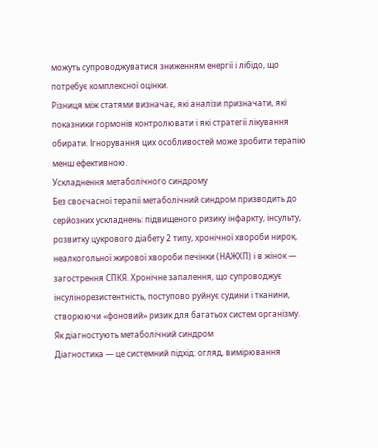можуть супроводжуватися зниженням енергії і лібідо, що потребує комплексної оцінки.
Різниця між статями визначає, які аналізи призначати, які показники гормонів контролювати і які стратегії лікування обирати. Ігнорування цих особливостей може зробити терапію менш ефективною.
Ускладнення метаболічного синдрому
Без своєчасної терапії метаболічний синдром призводить до серйозних ускладнень: підвищеного ризику інфаркту, інсульту, розвитку цукрового діабету 2 типу, хронічної хвороби нирок, неалкогольної жирової хвороби печінки (НАЖХП) і в жінок — загострення СПКЯ. Хронічне запалення, що супроводжує інсулінорезистентність, поступово руйнує судини і тканини, створюючи «фоновий» ризик для багатьох систем організму.
Як діагностують метаболічний синдром
Діагностика — це системний підхід: огляд, вимірювання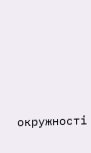окружності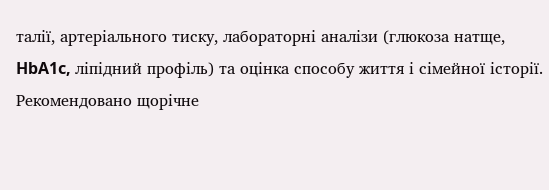талії, артеріального тиску, лабораторні аналізи (глюкоза натще, HbA1c, ліпідний профіль) та оцінка способу життя і сімейної історії. Рекомендовано щорічне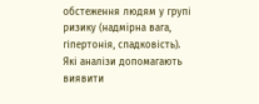обстеження людям у групі ризику (надмірна вага, гіпертонія, спадковість).
Які аналізи допомагають виявити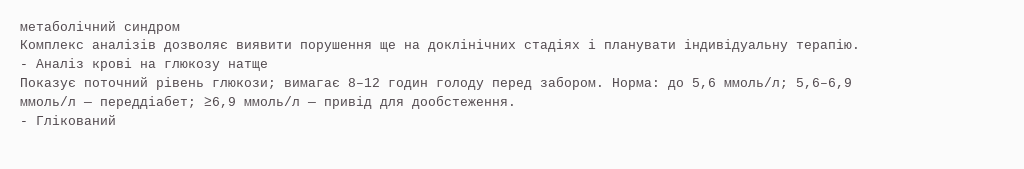метаболічний синдром
Комплекс аналізів дозволяє виявити порушення ще на доклінічних стадіях і планувати індивідуальну терапію.
- Аналіз крові на глюкозу натще
Показує поточний рівень глюкози; вимагає 8–12 годин голоду перед забором. Норма: до 5,6 ммоль/л; 5,6–6,9 ммоль/л — переддіабет; ≥6,9 ммоль/л — привід для дообстеження.
- Глікований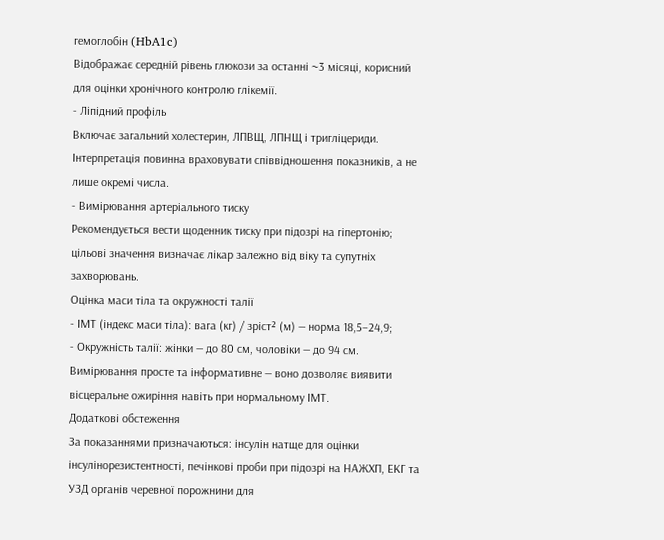гемоглобін (HbA1c)
Відображає середній рівень глюкози за останні ~3 місяці, корисний для оцінки хронічного контролю глікемії.
- Ліпідний профіль
Включає загальний холестерин, ЛПВЩ, ЛПНЩ і тригліцериди. Інтерпретація повинна враховувати співвідношення показників, а не лише окремі числа.
- Вимірювання артеріального тиску
Рекомендується вести щоденник тиску при підозрі на гіпертонію; цільові значення визначає лікар залежно від віку та супутніх захворювань.
Оцінка маси тіла та окружності талії
- ІМТ (індекс маси тіла): вага (кг) / зріст² (м) — норма 18,5–24,9;
- Окружність талії: жінки — до 80 см, чоловіки — до 94 см. Вимірювання просте та інформативне — воно дозволяє виявити вісцеральне ожиріння навіть при нормальному ІМТ.
Додаткові обстеження
За показаннями призначаються: інсулін натще для оцінки інсулінорезистентності, печінкові проби при підозрі на НАЖХП, ЕКГ та УЗД органів черевної порожнини для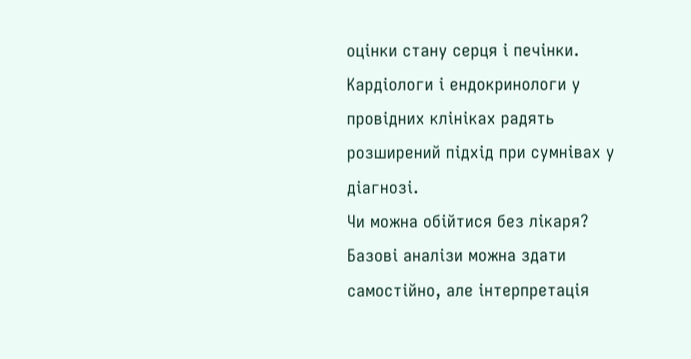оцінки стану серця і печінки. Кардіологи і ендокринологи у провідних клініках радять розширений підхід при сумнівах у діагнозі.
Чи можна обійтися без лікаря?
Базові аналізи можна здати самостійно, але інтерпретація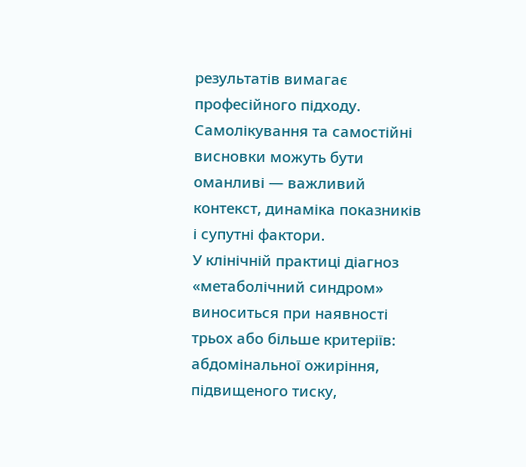результатів вимагає професійного підходу. Самолікування та самостійні висновки можуть бути оманливі — важливий контекст, динаміка показників і супутні фактори.
У клінічній практиці діагноз «метаболічний синдром» виноситься при наявності трьох або більше критеріїв: абдомінальної ожиріння, підвищеного тиску,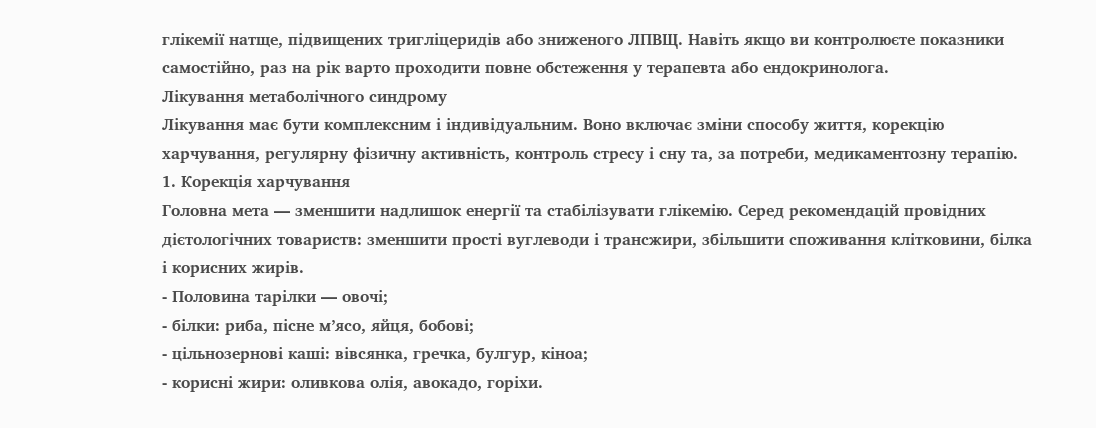глікемії натще, підвищених тригліцеридів або зниженого ЛПВЩ. Навіть якщо ви контролюєте показники самостійно, раз на рік варто проходити повне обстеження у терапевта або ендокринолога.
Лікування метаболічного синдрому
Лікування має бути комплексним і індивідуальним. Воно включає зміни способу життя, корекцію харчування, регулярну фізичну активність, контроль стресу і сну та, за потреби, медикаментозну терапію.
1. Корекція харчування
Головна мета — зменшити надлишок енергії та стабілізувати глікемію. Серед рекомендацій провідних дієтологічних товариств: зменшити прості вуглеводи і трансжири, збільшити споживання клітковини, білка і корисних жирів.
- Половина тарілки — овочі;
- білки: риба, пісне м’ясо, яйця, бобові;
- цільнозернові каші: вівсянка, гречка, булгур, кіноа;
- корисні жири: оливкова олія, авокадо, горіхи.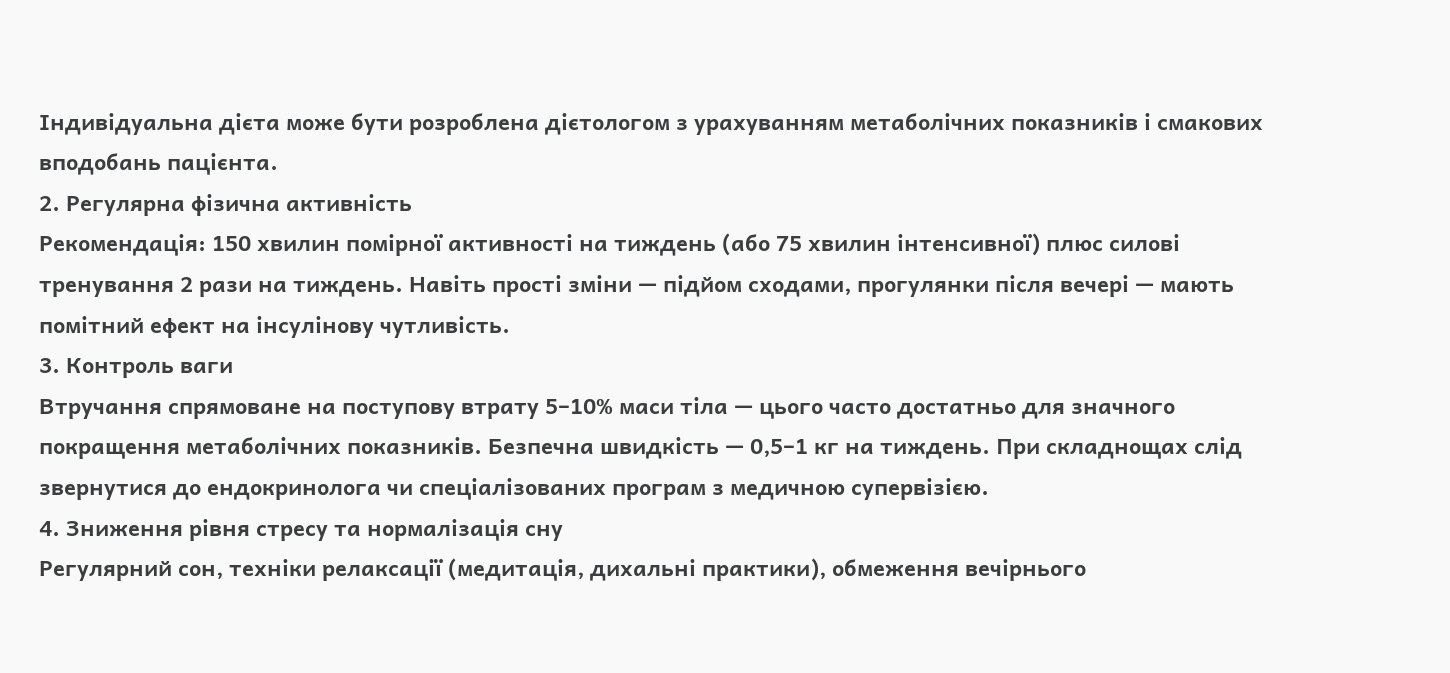Індивідуальна дієта може бути розроблена дієтологом з урахуванням метаболічних показників і смакових вподобань пацієнта.
2. Регулярна фізична активність
Рекомендація: 150 хвилин помірної активності на тиждень (або 75 хвилин інтенсивної) плюс силові тренування 2 рази на тиждень. Навіть прості зміни — підйом сходами, прогулянки після вечері — мають помітний ефект на інсулінову чутливість.
3. Контроль ваги
Втручання спрямоване на поступову втрату 5–10% маси тіла — цього часто достатньо для значного покращення метаболічних показників. Безпечна швидкість — 0,5–1 кг на тиждень. При складнощах слід звернутися до ендокринолога чи спеціалізованих програм з медичною супервізією.
4. Зниження рівня стресу та нормалізація сну
Регулярний сон, техніки релаксації (медитація, дихальні практики), обмеження вечірнього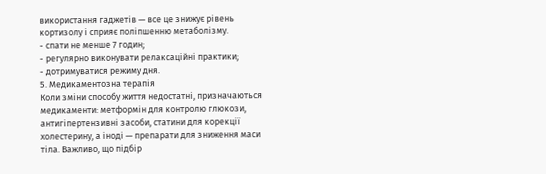використання гаджетів — все це знижує рівень кортизолу і сприяє поліпшенню метаболізму.
- спати не менше 7 годин;
- регулярно виконувати релаксаційні практики;
- дотримуватися режиму дня.
5. Медикаментозна терапія
Коли зміни способу життя недостатні, призначаються медикаменти: метформін для контролю глюкози, антигіпертензивні засоби, статини для корекції холестерину, а іноді — препарати для зниження маси тіла. Важливо, що підбір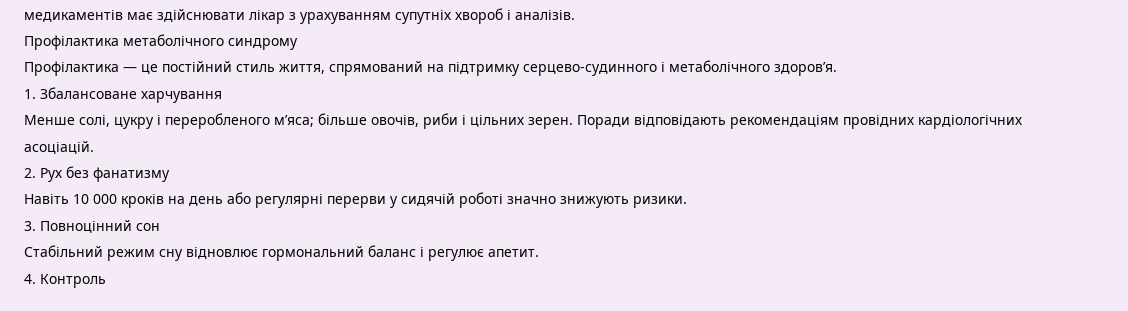медикаментів має здійснювати лікар з урахуванням супутніх хвороб і аналізів.
Профілактика метаболічного синдрому
Профілактика — це постійний стиль життя, спрямований на підтримку серцево-судинного і метаболічного здоров’я.
1. Збалансоване харчування
Менше солі, цукру і переробленого м’яса; більше овочів, риби і цільних зерен. Поради відповідають рекомендаціям провідних кардіологічних асоціацій.
2. Рух без фанатизму
Навіть 10 000 кроків на день або регулярні перерви у сидячій роботі значно знижують ризики.
3. Повноцінний сон
Стабільний режим сну відновлює гормональний баланс і регулює апетит.
4. Контроль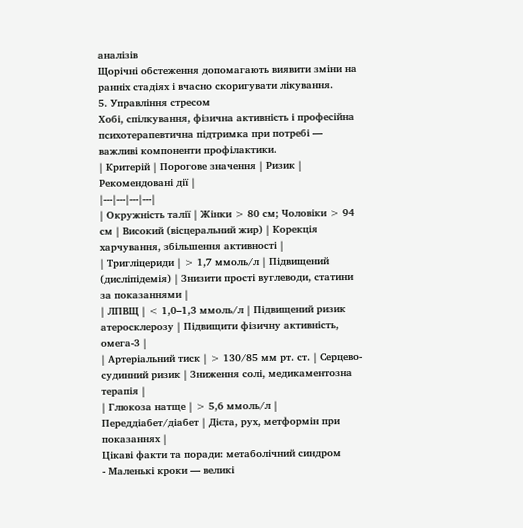аналізів
Щорічні обстеження допомагають виявити зміни на ранніх стадіях і вчасно скоригувати лікування.
5. Управління стресом
Хобі, спілкування, фізична активність і професійна психотерапевтична підтримка при потребі — важливі компоненти профілактики.
| Критерій | Порогове значення | Ризик | Рекомендовані дії |
|---|---|---|---|
| Окружність талії | Жінки > 80 см; Чоловіки > 94 см | Високий (вісцеральний жир) | Корекція харчування, збільшення активності |
| Тригліцериди | > 1,7 ммоль/л | Підвищений (дисліпідемія) | Знизити прості вуглеводи, статини за показаннями |
| ЛПВЩ | < 1,0–1,3 ммоль/л | Підвищений ризик атеросклерозу | Підвищити фізичну активність, омега-3 |
| Артеріальний тиск | > 130/85 мм рт. ст. | Серцево-судинний ризик | Зниження солі, медикаментозна терапія |
| Глюкоза натще | > 5,6 ммоль/л | Переддіабет/діабет | Дієта, рух, метформін при показаннях |
Цікаві факти та поради: метаболічний синдром
- Маленькі кроки — великі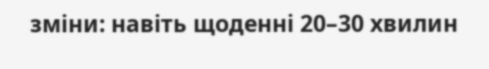зміни: навіть щоденні 20–30 хвилин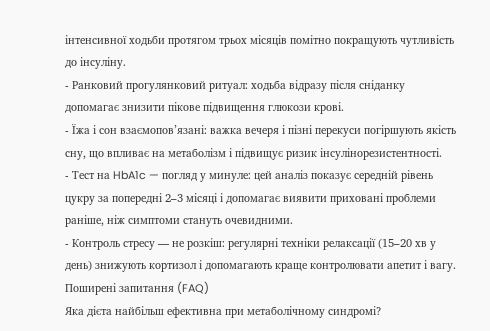інтенсивної ходьби протягом трьох місяців помітно покращують чутливість до інсуліну.
- Ранковий прогулянковий ритуал: ходьба відразу після сніданку допомагає знизити пікове підвищення глюкози крові.
- Їжа і сон взаємопов’язані: важка вечеря і пізні перекуси погіршують якість сну, що впливає на метаболізм і підвищує ризик інсулінорезистентності.
- Тест на HbA1c — погляд у минуле: цей аналіз показує середній рівень цукру за попередні 2–3 місяці і допомагає виявити приховані проблеми раніше, ніж симптоми стануть очевидними.
- Контроль стресу — не розкіш: регулярні техніки релаксації (15–20 хв у день) знижують кортизол і допомагають краще контролювати апетит і вагу.
Поширені запитання (FAQ)
Яка дієта найбільш ефективна при метаболічному синдромі?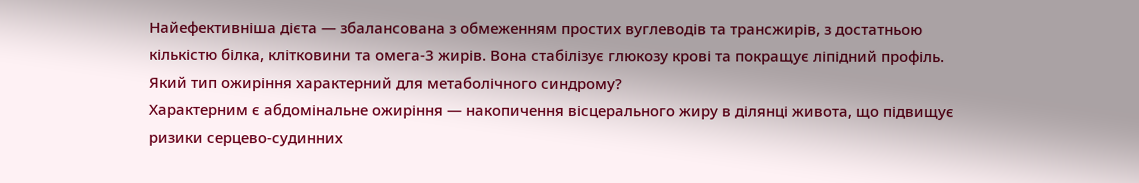Найефективніша дієта — збалансована з обмеженням простих вуглеводів та трансжирів, з достатньою кількістю білка, клітковини та омега-3 жирів. Вона стабілізує глюкозу крові та покращує ліпідний профіль.
Який тип ожиріння характерний для метаболічного синдрому?
Характерним є абдомінальне ожиріння — накопичення вісцерального жиру в ділянці живота, що підвищує ризики серцево-судинних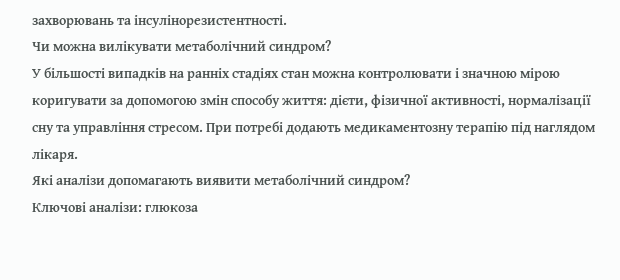захворювань та інсулінорезистентності.
Чи можна вилікувати метаболічний синдром?
У більшості випадків на ранніх стадіях стан можна контролювати і значною мірою коригувати за допомогою змін способу життя: дієти, фізичної активності, нормалізації сну та управління стресом. При потребі додають медикаментозну терапію під наглядом лікаря.
Які аналізи допомагають виявити метаболічний синдром?
Ключові аналізи: глюкоза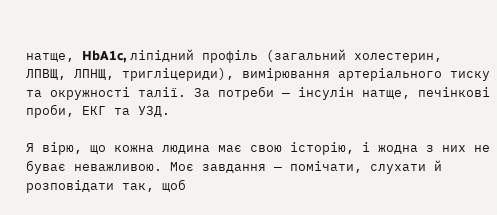натще, HbA1c, ліпідний профіль (загальний холестерин, ЛПВЩ, ЛПНЩ, тригліцериди), вимірювання артеріального тиску та окружності талії. За потреби — інсулін натще, печінкові проби, ЕКГ та УЗД.

Я вірю, що кожна людина має свою історію, і жодна з них не буває неважливою. Моє завдання — помічати, слухати й розповідати так, щоб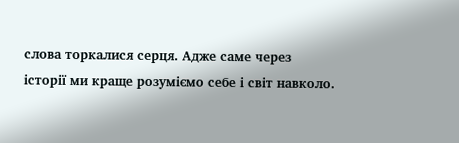слова торкалися серця. Адже саме через історії ми краще розуміємо себе і світ навколо.